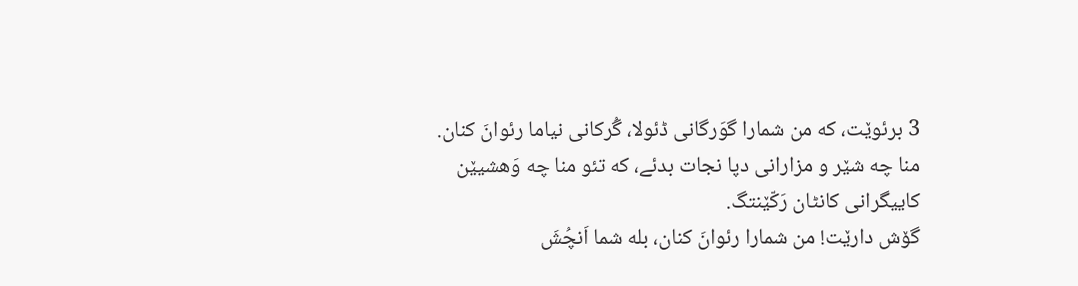3 برئوێت، که من شمارا گوَرگانی ڈئولا، گُرکانی نیاما رئوانَ کنان.
منا چه شێر و مزارانی دپا نجات بدئے، که تئو منا چه وَهشیێن کاییگرانی کانٹان رَکّێنتگ.
گۆش دارێت! من شمارا رئوانَ کنان، بله شما اَنچُشَ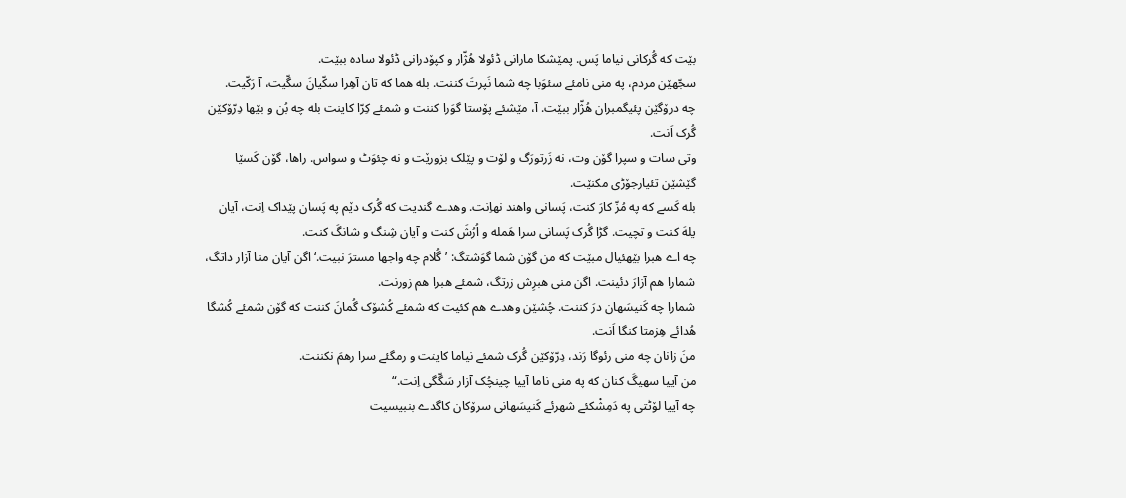بێت که گُرکانی نیاما پَس. پمێشکا مارانی ڈئولا هُژّار و کپۆدرانی ڈئولا ساده ببێت.
سجّهێن مردم، په منی نامئے سئوَبا چه شما نَپرتَ کننت. بله هما که تان آهِرا سکّیانَ سگّیت، آ رَکّیت.
چه درۆگێن پئیگمبران هُژّار ببێت. آ، مێشئے پۆستا گوَرا کننت و شمئے کِرّا کاینت بله چه بُن و بێها دِرّۆکێن گُرک اَنت.
وتی سات و سپرا گۆن وت، نه زَرتورَگ و لۆت و پێلک بزورێت و نه چئوَٹ و سواس. راها، گۆن کَسێا گێشێن تئیارجۆڑی مکنێت.
بله کَسے که په مُزّ کارَ کنت، پَسانی واهند نهاِنت. وهدے گندیت که گُرک دێم په پَسان پێداک اِنت، آیان یلهَ کنت و تچیت. گڑا گُرک پَسانی سرا هَمله و اُرُشَ کنت و آیان شِنگ و شانگَ کنت.
چه اے هبرا بێهئیال مبێت که من گۆن شما گوَشتگ: ’گُلام چه واجها مسترَ نبیت.‘ اگن آیان منا آزار داتگ، شمارا هم آزارَ دئینت. اگن منی هبرِش زرتگ، شمئے هبرا هم زورنت.
شمارا چه کَنیسَهان درَ کننت. چُشێن وهدے هم کئیت که شمئے کُشۆک گُمانَ کننت که گۆن شمئے کُشگا هُدائے هِزمتا کنگا اَنت.
منَ زانان چه منی رئوگا رَند، دِرّۆکێن گُرک شمئے نیاما کاینت و رمگئے سرا رهمَ نکننت.
من آییا سهیگَ کنان که په منی ناما آییا چینچُک آزار سَگّگی اِنت.“
چه آییا لۆٹتی په دَمِشْکئے شهرئے کَنیسَهانی سرۆکان کاگدے بنبیسیت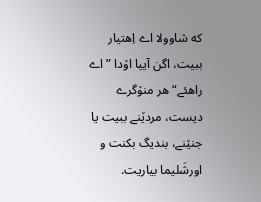که شاوولا اے اِهتیار ببیت، اگن آییا اۆدا ”اے راهئے“ هر منۆگرے دیست، مردێنے ببیت یا جنێنے، بندیگ بکنت و اورشَلیما بیاریت.